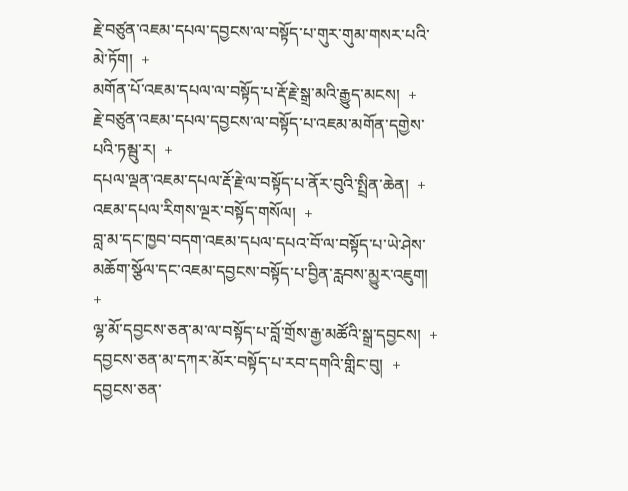རྗེ་བཙུན་འཇམ་དཔལ་དབྱངས་ལ་བསྟོད་པ་གུར་གུམ་གསར་པའི་མེ་ཏོག།  +
མགོན་པོ་འཇམ་དཔལ་ལ་བསྟོད་པ་རྡོ་རྗེ་སྒྲ་མའི་རྒྱུད་མངས།  +
རྗེ་བཙུན་འཇམ་དཔལ་དབྱངས་ལ་བསྟོད་པ་འཇམ་མགོན་དགྱེས་པའི་ཏམྦུ་ར།  +
དཔལ་ལྡན་འཇམ་དཔལ་རྡོ་རྗེ་ལ་བསྟོད་པ་ནོར་བུའི་སྤྲིན་ཆེན།  +
འཇམ་དཔལ་རིགས་ལྔར་བསྟོད་གསོལ།  +
བླ་མ་དང་ཁྱབ་བདག་འཇམ་དཔལ་དཔའ་བོ་ལ་བསྟོད་པ་ཡེ་ཤེས་མཆོག་སྩོལ་དང་འཇམ་དབྱངས་བསྟོད་པ་བྱིན་རླབས་མྱུར་འཇུག།  +
ལྷ་མོ་དབྱངས་ཅན་མ་ལ་བསྟོད་པ་བློ་གྲོས་རྒྱ་མཚོའི་སྒྲ་དབྱངས།  +
དབྱངས་ཅན་མ་དཀར་མོར་བསྟོད་པ་རབ་དགའི་གླིང་བུ།  +
དབྱངས་ཅན་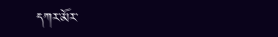དཀར་མོར་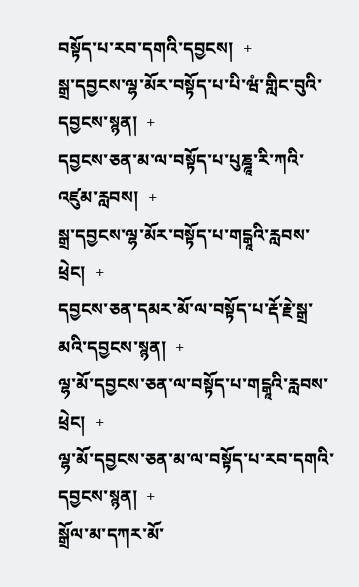བསྟོད་པ་རབ་དགའི་དབྱངས།  +
སྒྲ་དབྱངས་ལྷ་མོར་བསྟོད་པ་པི་ཝཾ་གླིང་བུའི་དབྱངས་སྙན།  +
དབྱངས་ཅན་མ་ལ་བསྟོད་པ་པུཎྜཱ་རི་ཀའི་འཛུམ་རླབས།  +
སྒྲ་དབྱངས་ལྷ་མོར་བསྟོད་པ་གངྒཱའི་རླབས་ཕྲེང།  +
དབྱངས་ཅན་དམར་མོ་ལ་བསྟོད་པ་རྡོ་རྗེ་སྒྲ་མའི་དབྱངས་སྙན།  +
ལྷ་མོ་དབྱངས་ཅན་ལ་བསྟོད་པ་གངྒཱའི་རླབས་ཕྲེང།  +
ལྷ་མོ་དབྱངས་ཅན་མ་ལ་བསྟོད་པ་རབ་དགའི་དབྱངས་སྙན།  +
སྒྲོལ་མ་དཀར་མོ་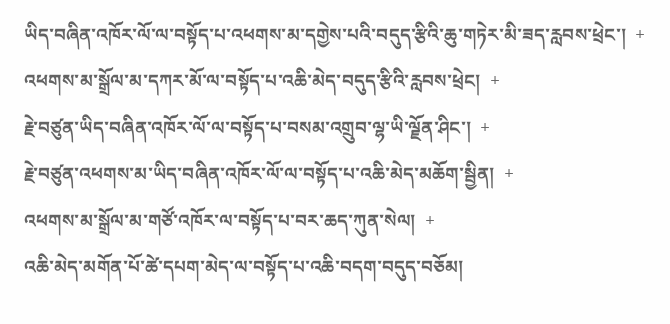ཡིད་བཞིན་འཁོར་ལོ་ལ་བསྟོད་པ་འཕགས་མ་དགྱེས་པའི་བདུད་རྩིའི་ཆུ་གཏེར་མི་ཟད་རླབས་ཕྲེང་།  +
འཕགས་མ་སྒྲོལ་མ་དཀར་མོ་ལ་བསྟོད་པ་འཆི་མེད་བདུད་རྩིའི་རླབས་ཕྲེང།  +
རྗེ་བཙུན་ཡིད་བཞིན་འཁོར་ལོ་ལ་བསྟོད་པ་བསམ་འགྲུབ་ལྷ་ཡི་ལྗོན་ཤིང་།  +
རྗེ་བཙུན་འཕགས་མ་ཡིད་བཞིན་འཁོར་ལོ་ལ་བསྟོད་པ་འཆི་མེད་མཆོག་སྦྱིན།  +
འཕགས་མ་སྒྲོལ་མ་གཙོ་འཁོར་ལ་བསྟོད་པ་བར་ཆད་ཀུན་སེལ།  +
འཆི་མེད་མགོན་པོ་ཚེ་དཔག་མེད་ལ་བསྟོད་པ་འཆི་བདག་བདུད་བཅོམ།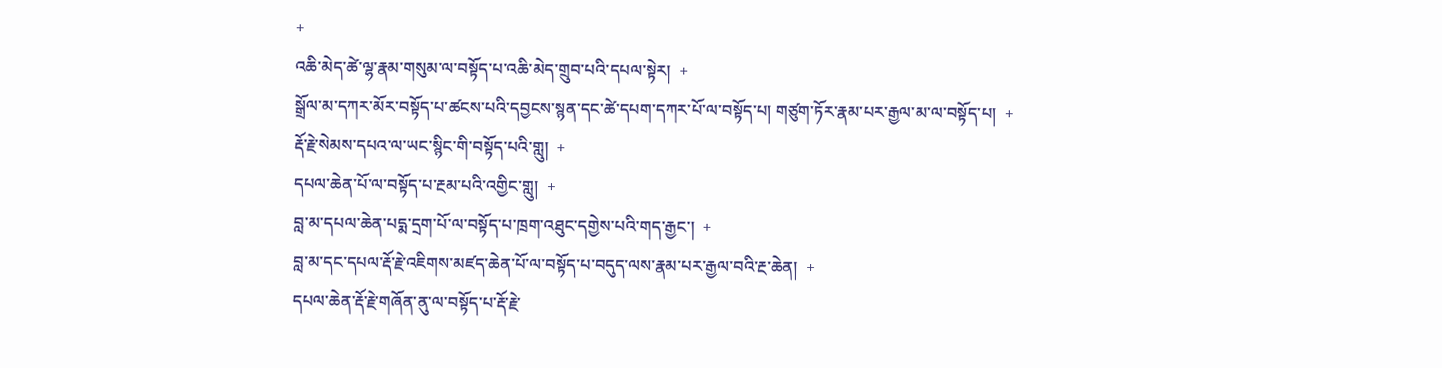+
འཆི་མེད་ཚེ་ལྷ་རྣམ་གསུམ་ལ་བསྟོད་པ་འཆི་མེད་གྲུབ་པའི་དཔལ་སྟེར།  +
སྒྲོལ་མ་དཀར་མོར་བསྟོད་པ་ཚངས་པའི་དབྱངས་སྙན་དང་ཚེ་དཔག་དཀར་པོ་ལ་བསྟོད་པ། གཙུག་ཏོར་རྣམ་པར་རྒྱལ་མ་ལ་བསྟོད་པ།  +
རྡོ་རྗེ་སེམས་དཔའ་ལ་ཡང་སྙིང་གི་བསྟོད་པའི་གླུ།  +
དཔལ་ཆེན་པོ་ལ་བསྟོད་པ་རྔམ་པའི་འགྱིང་གླུ།  +
བླ་མ་དཔལ་ཆེན་པདྨ་དྲག་པོ་ལ་བསྟོད་པ་ཁྲག་འཐུང་དགྱེས་པའི་གད་རྒྱང་།  +
བླ་མ་དང་དཔལ་རྡོ་རྗེ་འཇིགས་མཛད་ཆེན་པོ་ལ་བསྟོད་པ་བདུད་ལས་རྣམ་པར་རྒྱལ་བའི་རྔ་ཆེན།  +
དཔལ་ཆེན་རྡོ་རྗེ་གཞོན་ནུ་ལ་བསྟོད་པ་རྡོ་རྗེ་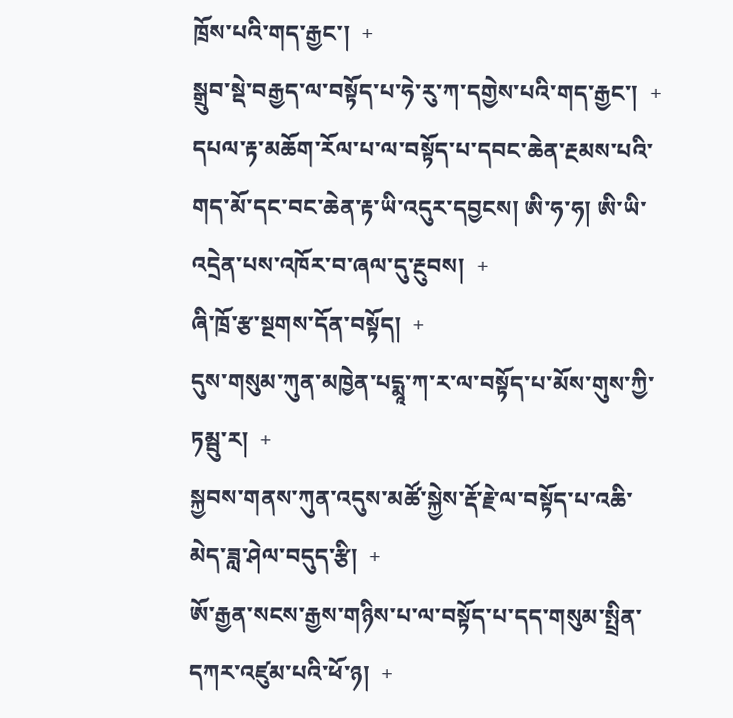ཁྲོས་པའི་གད་རྒྱང་།  +
སྒྲུབ་སྡེ་བརྒྱད་ལ་བསྟོད་པ་ཧེ་རུ་ཀ་དགྱེས་པའི་གད་རྒྱང་།  +
དཔལ་རྟ་མཆོག་རོལ་པ་ལ་བསྟོད་པ་དབང་ཆེན་རྔམས་པའི་གད་མོ་དང་བང་ཆེན་རྟ་ཡི་འདུར་དབྱངས། ཨི་ཧ་ཧ། ཨི་ཡི་འདྲེན་པས་འཁོར་བ་ཞལ་དུ་རྔུབས།  +
ཞི་ཁྲོ་རྩ་སྔགས་དོན་བསྟོད།  +
དུས་གསུམ་ཀུན་མཁྱེན་པདྨཱ་ཀ་ར་ལ་བསྟོད་པ་མོས་གུས་ཀྱི་ཏམྦུ་ར།  +
སྐྱབས་གནས་ཀུན་འདུས་མཚོ་སྐྱེས་རྡོ་རྗེ་ལ་བསྟོད་པ་འཆི་མེད་ཟླ་ཤེལ་བདུད་རྩི།  +
ཨོ་རྒྱན་སངས་རྒྱས་གཉིས་པ་ལ་བསྟོད་པ་དད་གསུམ་སྤྲིན་དཀར་འཛུམ་པའི་ཕོ་ཉ།  +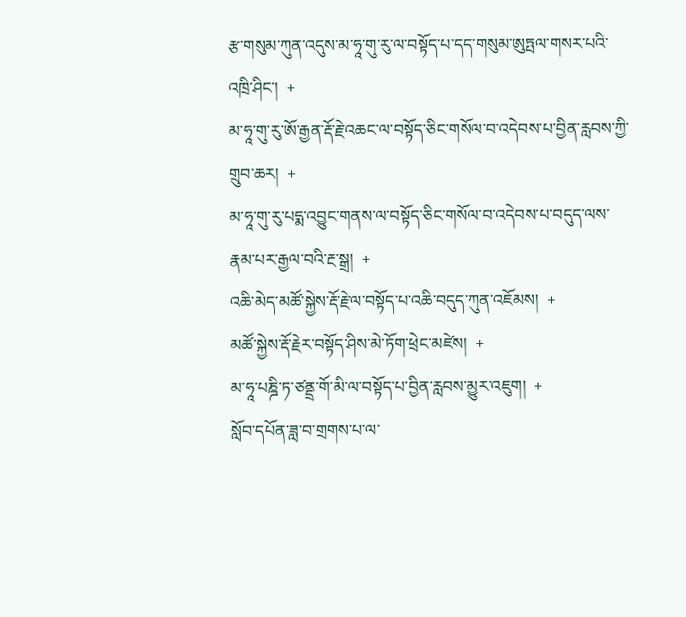རྩ་གསུམ་ཀུན་འདུས་མ་ཧཱ་གུ་རུ་ལ་བསྟོད་པ་དད་གསུམ་ཨུཏྤལ་གསར་པའི་འཁྲི་ཤིང་།  +
མ་ཧཱ་གུ་རུ་ཨོ་རྒྱན་རྡོ་རྗེ་འཆང་ལ་བསྟོད་ཅིང་གསོལ་བ་འདེབས་པ་བྱིན་རླབས་ཀྱི་གྲུབ་ཆར།  +
མ་ཧཱ་གུ་རུ་པདྨ་འབྱུང་གནས་ལ་བསྟོད་ཅིང་གསོལ་བ་འདེབས་པ་བདུད་ལས་རྣམ་པར་རྒྱལ་བའི་རྔ་སྒྲ།  +
འཆི་མེད་མཚོ་སྐྱེས་རྡོ་རྗེ་ལ་བསྟོད་པ་འཆི་བདུད་ཀུན་འཇོམས།  +
མཚོ་སྐྱེས་རྡོ་རྗེར་བསྟོད་ཤིས་མེ་ཏོག་ཕྲེང་མཛེས།  +
མ་ཧཱ་པཎྜི་ཏ་ཙནྡྲ་གོ་མི་ལ་བསྟོད་པ་བྱིན་རླབས་མྱུར་འཇུག།  +
སློབ་དཔོན་ཟླ་བ་གྲགས་པ་ལ་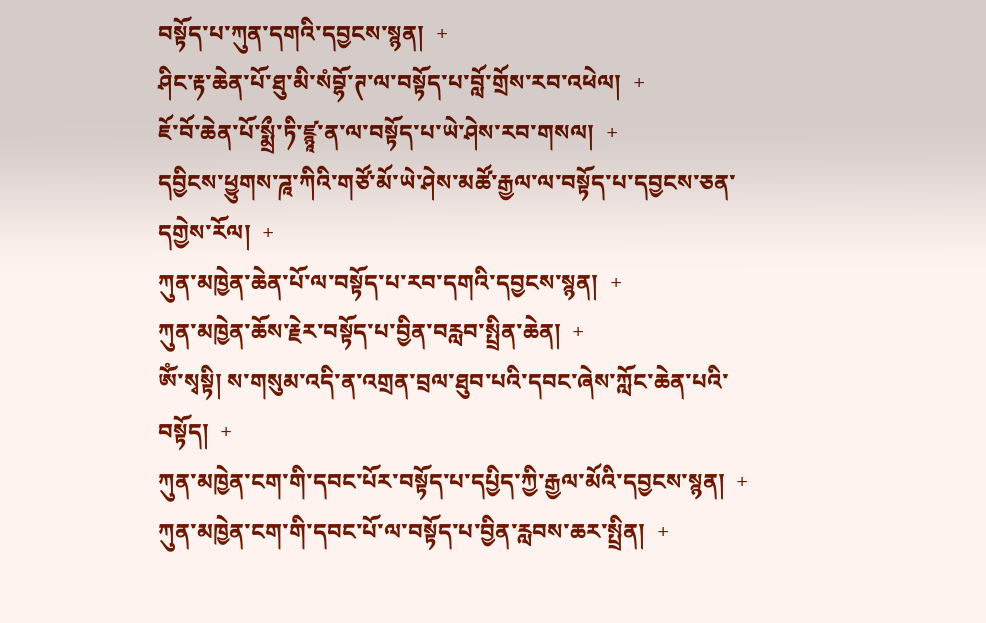བསྟོད་པ་ཀུན་དགའི་དབྱངས་སྙན།  +
ཤིང་རྟ་ཆེན་པོ་ཐུ་མི་སཾབྷོ་ཊ་ལ་བསྟོད་པ་བློ་གྲོས་རབ་འཕེལ།  +
ཇོ་བོ་ཆེན་པོ་སྨྲྀ་ཏི་ཛྙཱ་ན་ལ་བསྟོད་པ་ཡེ་ཤེས་རབ་གསལ།  +
དབྱིངས་ཕྱུགས་ཌཱ་ཀིའི་གཙོ་མོ་ཡེ་ཤེས་མཚོ་རྒྱལ་ལ་བསྟོད་པ་དབྱངས་ཅན་དགྱེས་རོལ།  +
ཀུན་མཁྱེན་ཆེན་པོ་ལ་བསྟོད་པ་རབ་དགའི་དབྱངས་སྙན།  +
ཀུན་མཁྱེན་ཆོས་རྗེར་བསྟོད་པ་བྱིན་བརླབ་སྤྲིན་ཆེན།  +
ཨོཾ་སྭསྟི། ས་གསུམ་འདི་ན་འགྲན་བྲལ་ཐུབ་པའི་དབང་ཞེས་ཀློང་ཆེན་པའི་བསྟོད།  +
ཀུན་མཁྱེན་ངག་གི་དབང་པོར་བསྟོད་པ་དཔྱིད་ཀྱི་རྒྱལ་མོའི་དབྱངས་སྙན།  +
ཀུན་མཁྱེན་ངག་གི་དབང་པོ་ལ་བསྟོད་པ་བྱིན་རླབས་ཆར་སྤྲིན།  +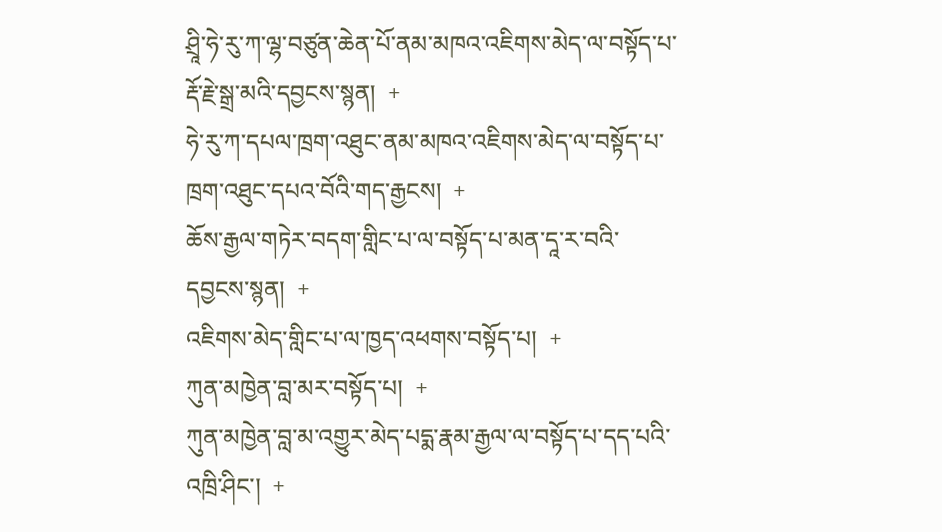ཤྲཱི་ཧེ་རུ་ཀ་ལྷ་བཙུན་ཆེན་པོ་ནམ་མཁའ་འཇིགས་མེད་ལ་བསྟོད་པ་རྡོ་རྗེ་སྒྲ་མའི་དབྱངས་སྙན།  +
ཧེ་རུ་ཀ་དཔལ་ཁྲག་འཐུང་ནམ་མཁའ་འཇིགས་མེད་ལ་བསྟོད་པ་ཁྲག་འཐུང་དཔའ་བོའི་གད་རྒྱངས།  +
ཆོས་རྒྱལ་གཏེར་བདག་གླིང་པ་ལ་བསྟོད་པ་མན་དཱ་ར་བའི་དབྱངས་སྙན།  +
འཇིགས་མེད་གླིང་པ་ལ་ཁྱད་འཕགས་བསྟོད་པ།  +
ཀུན་མཁྱེན་བླ་མར་བསྟོད་པ།  +
ཀུན་མཁྱེན་བླ་མ་འགྱུར་མེད་པདྨ་རྣམ་རྒྱལ་ལ་བསྟོད་པ་དད་པའི་འཁྲི་ཤིང་།  +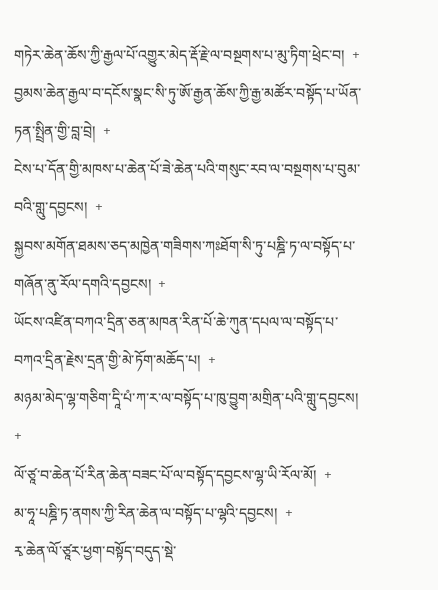གཏེར་ཆེན་ཆོས་ཀྱི་རྒྱལ་པོ་འགྱུར་མེད་རྡོ་རྗེ་ལ་བསྔགས་པ་མུ་ཏིག་ཕྲེང་བ།  +
བྱམས་ཆེན་རྒྱལ་བ་དངོས་སྣང་སི་ཏུ་ཨོ་རྒྱན་ཆོས་ཀྱི་རྒྱ་མཚོར་བསྟོད་པ་ཡོན་ཏན་སྤྲིན་གྱི་བླ་བྲེ།  +
ངེས་པ་དོན་གྱི་མཁས་པ་ཆེན་པོ་ཟེ་ཆེན་པའི་གསུང་རབ་ལ་བསྔགས་པ་བུམ་བའི་གླུ་དབྱངས།  +
སྐྱབས་མགོན་ཐམས་ཅད་མཁྱེན་གཟིགས་ཀཿཐོག་སི་ཏུ་པཎྜི་ཏ་ལ་བསྟོད་པ་གཞོན་ནུ་རོལ་དགའི་དབྱངས།  +
ཡོངས་འཛིན་བཀའ་དྲིན་ཅན་མཁན་རིན་པོ་ཆེ་ཀུན་དཔལ་ལ་བསྟོད་པ་བཀའ་དྲིན་རྗེས་དྲན་གྱི་མེ་ཏོག་མཆོད་པ།  +
མཉམ་མེད་ལྷ་གཅིག་དཱི་པཾ་ཀ་ར་ལ་བསྟོད་པ་ཁུ་བྱུག་མགྲིན་པའི་གླུ་དབྱངས།  +
ལོ་ཙཱ་བ་ཆེན་པོ་རིན་ཆེན་བཟང་པོ་ལ་བསྟོད་དབྱངས་ལྷ་ཡི་རོལ་མོ།  +
མ་ཧཱ་པཎྜི་ཏ་ནགས་ཀྱི་རིན་ཆེན་ལ་བསྟོད་པ་ལྷའི་དབྱངས།  +
རྭ་ཆེན་ལོ་ཙཱར་ཕྱག་བསྟོད་བདུད་སྡེ་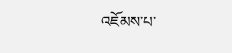འཇོམས་པ་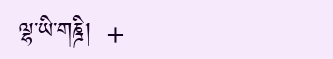ལྷ་ཡི་གཎྜི།  +